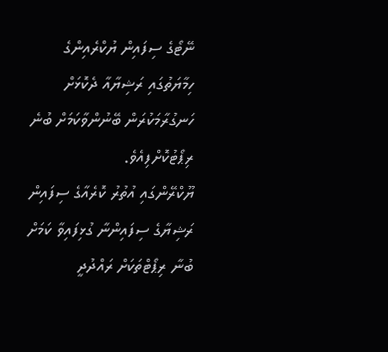ނޭޓޯގެ ސިފައިން ޔުކްރެއިންގެ ހިމާޔަތުގައި ރަޝިޔާއާ ދެކޮޅަށް ހަނގުރާމަކުރަން ބޭނުންވާކަމަށް ބުނެ ރިޕޯޓުކޮށްފިއެވެ.
ޔޫކްރޭންގައި އުތުރު ކޮރެއާގެ ސިފައިން ރަޝިޔާގެ ސިފައިންނާ ގުޅިފައިވާ ކަމަށް ބުނާ ރިޕޯޓްތަކަށް ރައްދުދީ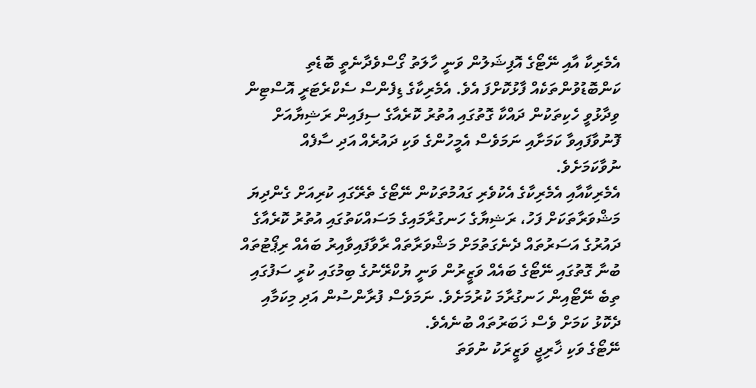އެމެރިކާ އާއި ނޭޓޯގެ އޮފިޝަލުން ވަނީ ހާލަތު ގޯސްވެދާނެތީ ބޮޑެތި ކަންބޮޑުވުންތަކެއް ފާޅުކޮށްފަ އެވެ. އެމެރިކާގެ ޑިފެންސް ސެކްރެޓަރީ އޮސްޓިން ވިދާޅުވީ ހެކިތަކުން ދައްކާ ގޮތުގައި އުތުރު ކޮރެއާގެ ސިފައިން ރަޝިޔާއަށް ފޮނުވާފައިވާ ކަމަށާއި ނަމަވެސް އެމީހުންގެ ވަކި ދައުރެއް އަދި ސާފެއް ނުވާކަމަށެވެ.
އެމެރިކާއާއި އެމެރިކާގެ އެކުވެރި ގައުމުތަކުން ނޭޓޯގެ ތެރޭގައި ކުރިއަށް ގެންދިޔަ މަޝްވަރާތަކަށް ފަހު، ރަޝިޔާގެ ހަނގުރާމައިގެ މަސައްކަތުގައި އުތުރު ކޮރެއާގެ ދައުރުގެ އަސަރުތައް ދެނެގަތުމަށް މަޝްވަރާތައް ރާވާފައިވާއިރު ބައެއް ރިޕޯޓުތައް ބުނާ ގޮތުގައި ނޭޓޯގެ ބައެއް ވަޒީރުން ވަނީ ޔުކްރޭނުގެ ބިމުގައި ކުރީ ސަފުގައި ތިބެ ނޭޓޯއިން ހަނގުރާމަ ކުރުމަށެވެ. ނަމަވެސް ފުރާންސުން އަދި މިކަމާއި ދެކޮޅު ކަމަށް ވެސް ޚަބަރުތައް ބުނެއެވެ.
ނޭޓޯގެ ވަކި ޚާރިޖީ ވަޒީރަކު ނުވަތަ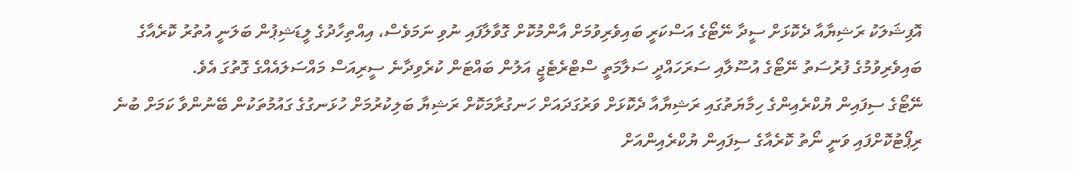އޮފިޝަލަކު ރަޝިޔާއާ ދެކޮޅަށް ސީދާ ނޭޓޯގެ އަސްކަރީ ބައިވެރިވުމަށް އާންމުކޮށް ގޮވާލާފައި ނުވި ނަމަވެސް، އިއްތިހާދުގެ ލީޑަޝިޕުން ބަލަނީ އުތުރު ކޮރެއާގެ ބައިވެރިވުމުގެ ފުރުސަތު ނޭޓޯގެ އުސޫލާއި ސަރަހައްދީ ސަލާމަތީ ސްޓްރެޓެޖީ އަލުން ބައްޓަން ކުރެވިދާނެ ސީރިއަސް މައްސަލައެއްގެ ގޮތުގަ އެވެ.
ނޭޓޯގެ ސިފައިން ޔުކްރެއިންގެ ހިމާޔަތުގައި ރަޝިޔާއާ ދެކޮޅަށް ވަރުގަދައަށް ހަނގުރާމަކޮށް ރަޝިޔާ ބަލިކުރުމަށް ހުޅަނގުގެ ގައުމުތަކުން ބޭނުންވާ ކަމަށް ބުނެ ރިޕޯޓުކޮށްފައި ވަނީ ނޯތު ކޮރެއާގެ ސިފައިން ޔުކްރެއިންއަށް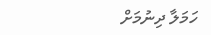ހަމަލާ ދިނުމަށް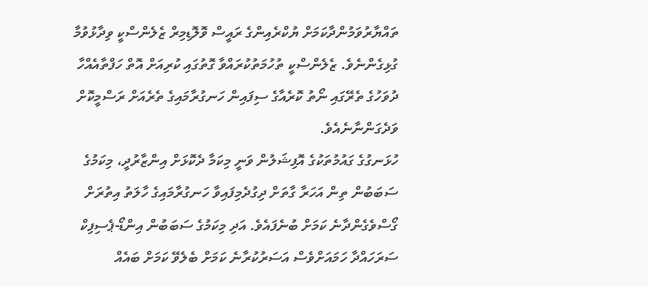ތައްޔާރުވަމުންދާކަމަށް ޔުކްރެއިންގެ ރައީސް ވޮލޮޑިމިރް ޒެލެންސްކީ ވިދާޅުވުމާ ގުޅިގެންނެވެ. ޒެލެންސްކީ ތުހުމަތުކުރައްވާ ގޮތުގައި ކުރިއަށް އޮތް ހަފްތާއެއްހާ ދުވަހުގެ ތެރޭގައި ނޯތު ކޮރެއާގެ ސިފައިން ހަނގުރާމައިގެ ތެރެއަށް ރަސްމީކޮށް ވަދެގަންނާނެއެވެ.
ހުޅަނގުގެ ގައުމުތަކުގެ އޮފިޝަލުން ވަނީ މިކަމާ ދެކޮޅަށް އިންޒާރުދީ، މިކަމުގެ ސަބަބުން ތިން އަހަރާ ގާތަށް ދިގުދެމިފައިވާ ހަނގުރާމައިގެ ހާލަތު އިތުރަށް ގޯސްވެގެންދާނެ ކަމަށް ބުނެފައެވެ. އަދި މިކަމުގެ ސަބަބުން އިންޑޯ-ޕެސިފިކް ސަރަހައްދާ ހަމައަށްވެސް އަސަރުކުރާނެ ކަމަށް ބެލެވޭ ކަމަށް ބައެއް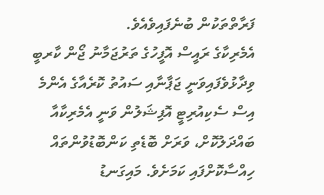ފަރާތްތަކުން ބުނެފައިވެއެވެ.
އެމެރިކާގެ ރައީސް އޮފީހުގެ ތަރުޖަމާނު ޖޯން ކާރބީ ވިދާޅުވެފައިވަނީ ޖަޕާނާއި ސައުތު ކޮރެއާގެ އެންމެ އިސް ސެކިއުރިޓީ އޮފިޝަލުން ވަނީ އެމެރިކާއާ ބައްދަލުކޮށް، ވަރަށް ބޮޑެތި ކަންބޮޑުވުންތައް ހިއްސާކޮށްފައި ކަމަށެވެ. މައިގަނޑު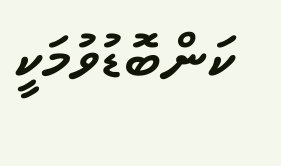ކަންބޮޑުވުމަކީ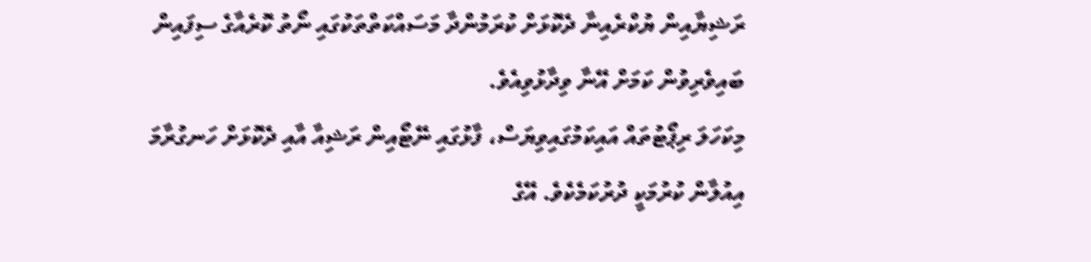ރަޝިޔާއިން ޔުކްރެއިނާ ދެކޮޅަށް ކުރަމުންދާ މަސައްކަތްތަކުގައި ނޯތު ކޮރެއާގެ ސިފައިން ބައިވެރިވުން ކަމަށް އޭނާ ވިދާޅުވިއެވެ.
މިކަހަލަ ރިޕޯޓުތައް އައިކަމުގައިވިޔަސް، ފާޅުގައި ނޭޓޯއިން ރަޝިއާ އާއި ދެކޮޅަށް ހަނގުރާމަ އިއުލާން ކުރުމަކީ ދުރުކަމެކެވެ. އޭގެ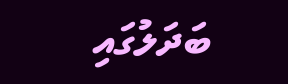ބަދަލުގައި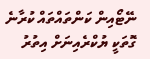ނޭޓޯއިން ކަންތައްތައް ކުރާނެ ގޮތަކީ ޔުކްރެއިނަށް އިތުރު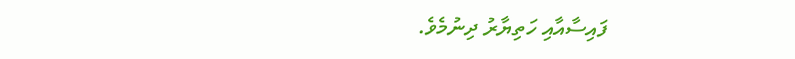ފައިސާއާއި ހަތިޔާރު ދިނުމެވެ.